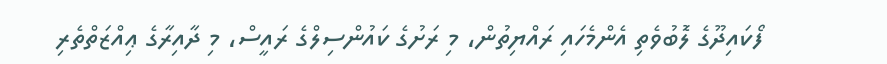ފޯކައިދޫގެ ލޮބުވެތި އެންމެހައި ރައްޔިތުން، މި ރަށުގެ ކައުންސިލްގެ ރައީސް، މި ދާއިރާގެ ޢިއްޒަތްތެރި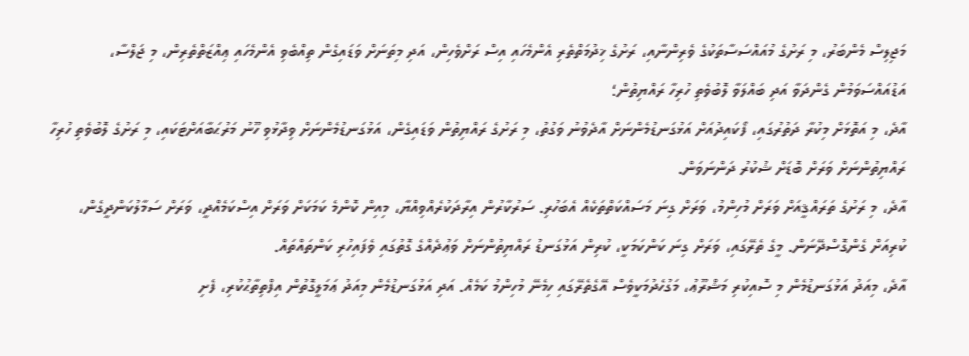މަޖިލިސް މެންބަރު، މި ރަށުގެ މުއައްސަސާތަކުގެ ވެރިންނާއި، ރަށުގެ ޚިދުމަތްތެރި އެންމެހައި އިސް ރަށްވެހިން، އަދި މިތަނަށް ވަޑައިގެން ތިއްބެވި އެންމެހައި ޢިއްޒަތްތެރިން، މި ޖަލްސާ، އަޑުއައްސަވަމުން ގެންދަވާ އަދި ބައްލަވާ ލޮބުވެތި ހުރިހާ ރައްޔިތުން؛
އާދެ، މި އަތޮޅަށް މިކުރާ ދަތުރުގައި، ފޯކައިދުއަށް އަޅުގަނޑުމެންނަށް އާދެވުނު ވަގުތު، މި ރަށުގެ ރައްޔިތުން ވަޑައިގެން، އަޅުގަނޑުމެންނަށް ވިދާޅުވި ހޫނު މަރުޙަބާއަށްޓަކައި، މި ރަށުގެ ލޮބުވެތި ހުރިހާ ރައްޔިތުންނަށް ވަރަށް ބޮޑަށް ޝުކުރު ދަންނަވަން.
އާދެ، މި ރަށުގެ ތަރައްޤީއަށް ވަރަށް މުހިންމު، ވަރަށް ގިނަ މަސައްކަތްތަކެއް އެބަހުރި. ސަރުކާރުން އިރާދަކުރެއްވިއްޔާ، މިއިން ކޮންމެ ކަމަކަށް ވަރަށް އިސްކަމެއްދީ، ވަރަށް ސަމާލުކަންދީގެން، ކުރިއަށް ގެންގޮސްދޭނަން. މީގެ ތެރޭގައި، ވަރަށް ގިނަ ކަންކަމަކީ، ކުރިން އަޅުގަނޑު ރައްޔިތުންނަށް ވަޢުދެއްގެ ގޮތުގައި ވެފައިހުރި ކަންތައްތައް.
އާދެ، މިއަދު އަޅުގަނޑުމެން މި ސޮއިކުރި މަޝްރޫޢު، މަގުހެދުމަކީވެސް އޭގެތެރޭގައި ހިމެނޭ މުހިންމު ކަމެއް. އަދި އަޅުގަނޑުމެން މިއަދު ޢަމަލީގޮތުން އިފްތިތާޙުކުރި، ފެށި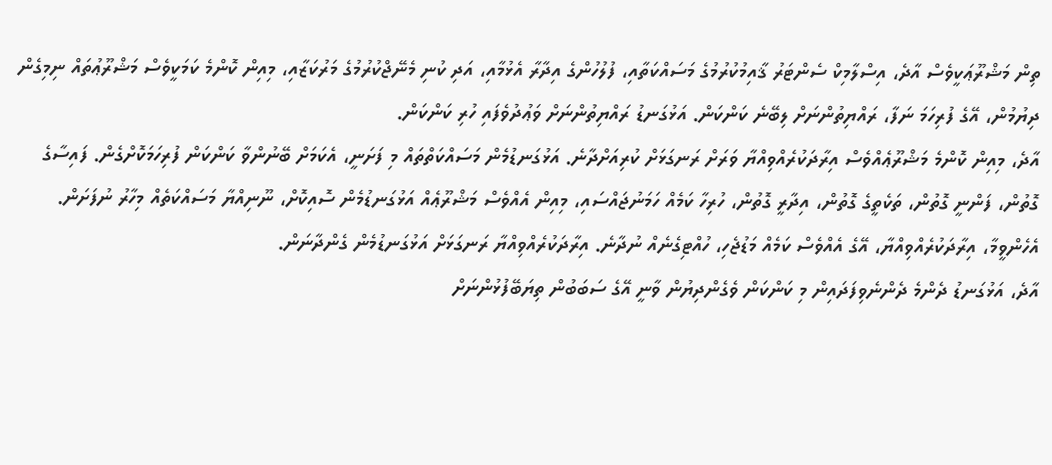ތިން މަޝްރޫޢަކީވެސް އާދެ، އިސްލާމިކް ސެންޓަރު ޤާއިމުކުރުމުގެ މަސައްކަތާއި، ފުލުހުންގެ އިދާރާ އެޅުމާއި، އަދި ކުނި މެނޭޖްކުރުމުގެ މަރުކަޒާއި، މިއިން ކޮންމެ ކަމަކީވެސް މަޝްރޫޢުތައް ނިމިގެން ދިޔުމުން، އޭގެ ފުރިހަމަ ނަފާ، ރައްޔިތުންނަށް ލިބޭނެ ކަންކަން. އަޅުގަނޑު ރައްޔިތުންނަށް ވަޢުދުވެފައި ހުރި ކަންކަން.
އާދެ، މިއިން ކޮންމެ މަޝްރޫޢެއްވެސް އިރާދަކުރެއްވިއްޔާ ވަރަށް ރަނގަޅަށް ކުރިއަށްދާނެ. އަޅުގަނޑުމެން މަސައްކަތްތައް މި ފަށަނީ، އެކަމަށް ބޭނުންވާ ކަންކަން ފުރިހަމަކޮށްގެން. ފައިސާގެ ގޮތުން، ފަންނީ ގޮތުން، ތަކެތީގެ ގޮތުން، އިދާރީ ގޮތުން، ހުރިހާ ކަމެއް ހަމަނުޖައްސައި، މިއިން އެއްވެސް މަޝްރޫޢެއް އަޅުގަނޑުމެން ސޮއިކޮށް، ނޫނިއްޔާ މަސައްކަތެއް މިހާރު ނުފަށަން. އެހެންވީމާ، އިރާދަކުރެއްވިއްޔާ، އޭގެ އެއްވެސް ކަމެއް މަޑުޖެހި، ހުއްޓިގެނެއް ނުދާނެ. އިރާދަކުރެއްވިއްޔާ ރަނގަޅަށް އަޅުގަނޑުމެން ގެންދާނަން.
އާދެ، އަޅުގަނޑު ދެންމެ ދެންނެވިފަދައިން މި ކަންކަން ވެގެންދިޔުން ވާނީ އޭގެ ސަބަބުން ތިޔަބޭފުޅުންނަށް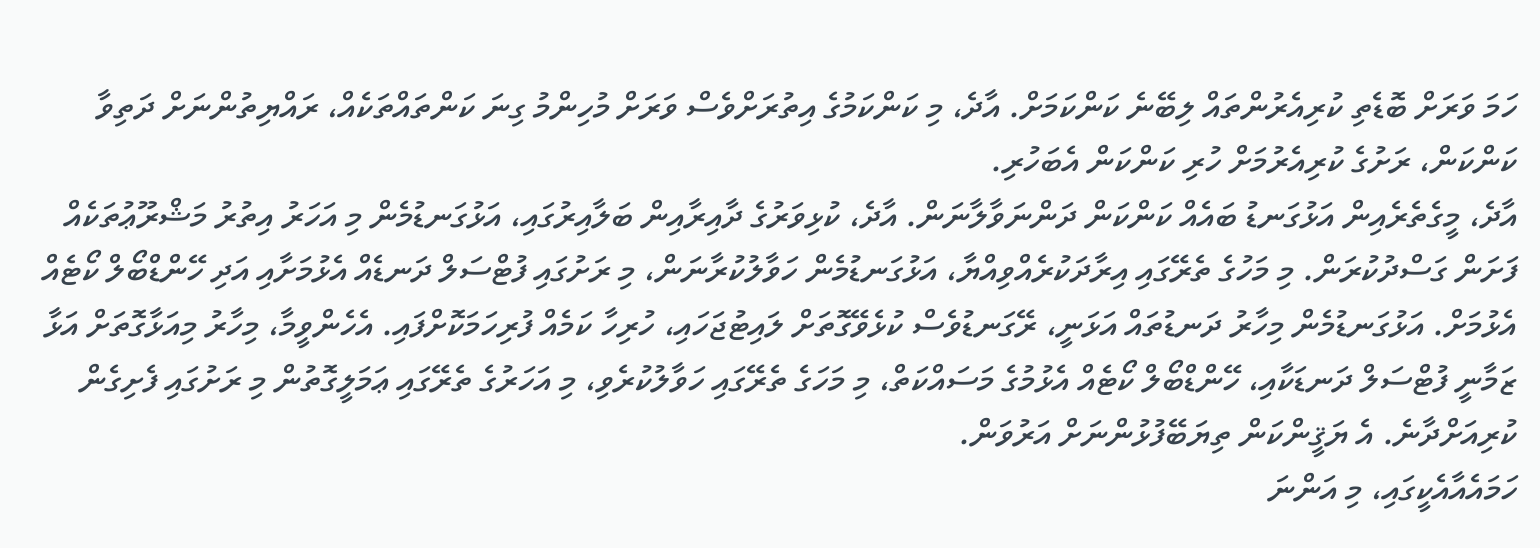ހަމަ ވަރަށް ބޮޑެތި ކުރިއެރުންތައް ލިބޭނެ ކަންކަމަށް. އާދެ، މި ކަންކަމުގެ އިތުރަށްވެސް ވަރަށް މުހިންމު ގިނަ ކަންތައްތަކެއް، ރައްޔިތުންނަށް ދަތިވާ ކަންކަން، ރަށުގެ ކުރިއެރުމަށް ހުރި ކަންކަން އެބަހުރި.
އާދެ، މީގެތެރެއިން އަޅުގަނޑު ބައެއް ކަންކަން ދަންނަވާލާނަން. އާދެ، ކުޅިވަރުގެ ދާއިރާއިން ބަލާއިރުގައި، އަޅުގަނޑުމެން މި އަހަރު އިތުރު މަޝްރޫޢުތަކެއް ފަށަން ގަސްދުކުރަން. މި މަހުގެ ތެރޭގައި އިރާދަކުރެއްވިއްޔާ، އަޅުގަނޑުމެން ހަވާލުކުރާނަން، މި ރަށުގައި ފުޓްސަލް ދަނޑެއް އެޅުމަށާއި އަދި ހޭންޑްބޯލް ކޯޓެއް އެޅުމަށް. އަޅުގަނޑުމެން މިހާރު ދަނޑުތައް އަޅަނީ، ރޭގަނޑުވެސް ކުޅެވޭގޮތަށް ލައިޓުޖަހައި، ހުރިހާ ކަމެއް ފުރިހަމަކޮށްފައި. އެހެންވީމާ، މިހާރު މިއަޅާގޮތަށް އަޅާ ޒަމާނީ ފުޓްސަލް ދަނޑަކާއި، ހޭންޑްބޯލް ކޯޓެއް އެޅުމުގެ މަސައްކަތް، މި މަހަގެ ތެރޭގައި ހަވާލުކުރެވި، މި އަހަރުގެ ތެރޭގައި ޢަމަލީގޮތުން މި ރަށުގައި ފެށިގެން ކުރިއަށްދާނެ. އެ ޔަޤީންކަން ތިޔަބޭފުޅުންނަށް އަރުވަން.
ހަމައެއާއެކީގައި، މި އަންނަ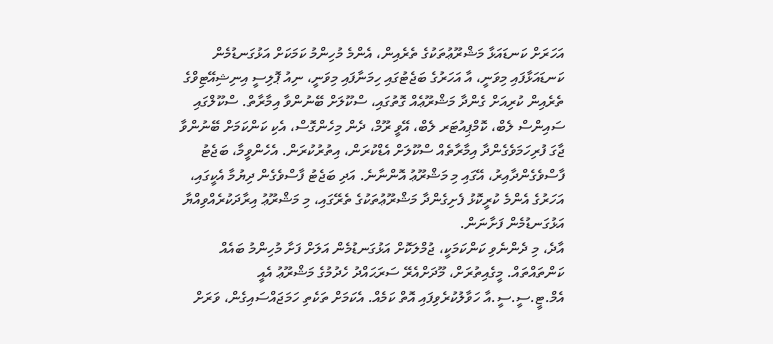އަހަރަށް ކަނޑައަޅާ މަޝްރޫޢުތަކުގެ ތެރެއިން، އެންމެ މުހިންމު ކަމަކަށް އަޅުގަނޑުމެން ކަނޑައަޅާފައި މިވަނީ، އާ އަހަރުގެ ބަޖެޓުގައި ހިމަނާފައި މިވަނީ، ނިއު ޕޮލިސީ އިނިޝިއޭޓިވްގެ ތެރެއިން ކުރިއަށް ގެންދާ މަޝްރޫޢެއް ގޮތުގައި، ސްކޫލަށް ބޭނުންވާ އިމާރާތް. ސްކޫލްގައި ސައިންސް ލެބް، ކޮމްޕިއުޓަރ ލެބް، އޭވީ ރޫމް، ދެން މިހެންގޮސް، އެކި ކަންކަމަށް ބޭނުންވާ ޖާގަ ފުރިހަމަވެގެންދާ އިމާރާތެއް ސްކޫލަށް އެޑްކުރަން، އިތުރުކުރަން. އެހެންވީމާ، ބަޖެޓު ފާސްވެގެންދާއިރު، އޭގައި މި މަޝްރޫޢު އޮންނާނެ. އަދި ބަޖެޓު ފާސްވެގެން ދިޔުމާ އެކީގައި، އަހަރުގެ އެންމެ ކުރީކޮޅު ފެށިގެންދާ މަޝްރޫޢުތަކުގެ ތެރޭގައި، މި މަޝްރޫޢު އިރާދަކުރެއްވިއްޔާ އަޅުގަނޑުމެން ފަށާނަން.
އާދެ، މި ދެންނެވި ކަންކަމަކީ، ޖުމްލަކޮށް އަޅުގަނޑުމެން އަލަށް ފަށާ މުހިންމު ބައެއް ކަންތައްތައް. މީގެއިތުރަށް، މޫދަށްއެރޭ ސަރަޙައްދު ހެދުމުގެ މަޝްރޫޢު އެއީ އެމް.ޓީ.ސީ.ސީ.އާ ހަވާލުކުރެވިފައި އޮތް ކަމެއް. އެކަމަށް ތަކެތި ހަމަޖައްސައިގެން، ވަރަށް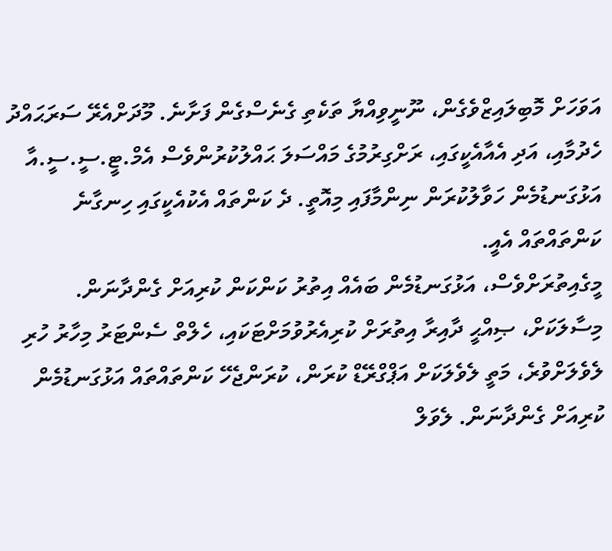އަވަހަށް މޮބިލައިޒްވެގެން، ނޫނީވިއްޔާ ތަކެތި ގެނެސްގެން ފަށާނެ. މޫދަށްއެރޭ ސަރަޙައްދު ހެދުމާއި، އަދި އެއާއެކީގައި، ރަށްގިރުމުގެ މައްސަލަ ޙައްލުކުރުންވެސް އެމް.ޓީ.ސީ.ސީ.އާ އަޅުގަނޑުމެން ހަވާލުކުރަން ނިންމާފައި މިއޮތީ. ދެ ކަންތައް އެކުއެކީގައި ހިނގާނެ ކަންތައްތައް އެއީ.
މީގެއިތުރަށްވެސް، އަޅުގަނޑުމެން ބައެއް އިތުރު ކަންކަން ކުރިއަށް ގެންދާނަން. މިސާލަކަށް، ޞިއްޙީ ދާއިރާ އިތުރަށް ކުރިއެރުވުމަށްޓަކައި، ހެލްތް ސެންޓަރު މިހާރު ހުރި ލެވެލަށްވުރެ، މަތީ ލެވެލަކަށް އަޕްގްރޭޑް ކުރަން، ކުރަންޖެހޭ ކަންތައްތައް އަޅުގަނޑުމެން ކުރިއަށް ގެންދާނަން. ލެވަލް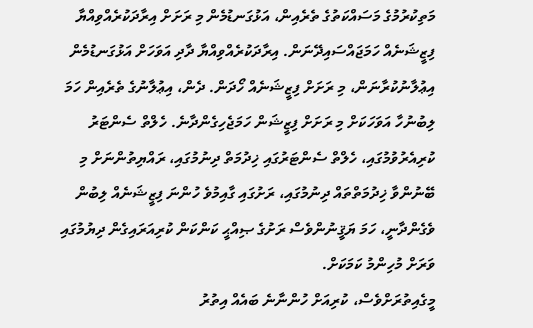މަތިކުރުމުގެ މަސައްކަތުގެ ތެރެއިން، އަޅުގަނޑުމެން މި ރަށަށް އިރާދަކުރެއްވިއްޔާ ފިޒީޝަނެއް ހަމަޖައްސައިދޭނަން. އިރާދަކުރެއްވިއްޔާ ދާދި އަވަހަށް އަޅުގަނޑުމެން އިޢުލާނުކުރާނަން، މި ރަށަށް ފިޒީޝަނެއް ހޯދަން. ދެން، އިޢުލާނުގެ ތެރެއިން ހަމަ ލިބުނުހާ އަވަހަކަށް މި ރަށަށް ފިޒީޝަން ހަމަޖެހިގެންދާނެ. ހެލްތް ސެންޓަރު ކުރިއެރުވުމުގައި، ހެލްތް ސެންޓަރުގައި ޚިދުމަތް ދިނުމުގައި، ރައްޔިތުންނަށް މި ބޭނުންވާ ޚިދުމަތްތައް ދިނުމުގައި، ރަށުގައި ގާއިމުވެ ހުންނަ ފިޒީޝަނެއް ލިބުން ވެގެންދާނީ، ހަމަ ޔަޤީނުންވެސް ރަށުގެ ޞިއްޙީ ކަންކަން ކުރިއަރައިގެން ދިޔުމުގައި ވަރަށް މުހިންމު ކަމަކަށް.
މީގެއިތުރަށްވެސް، ކުރިއަށް ހުންނާނެ ބައެއް އިތުރު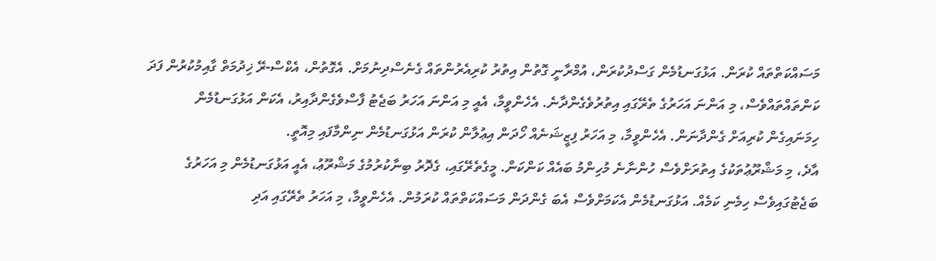މަސައްކަތްތައް ކުރަން. އަޅުގަނޑުމެން ގަސްދުކުރަން، އުމްރާނީ ގޮތުން އިތުރު ކުރިއެރުންތައް ގެނެސްދިނުމަށް. އެގޮތުން، އެކްސް-ރޭ ޚިދުމަތް ގާއިމުކުރުން ފަދަ ކަންތައްތައްވެސް، މި އަންނަ އަހަރުގެ ތެރޭގައި އިތުރުވެގެންދާނެ. އެހެންވީމާ، އެއީ މި އަންނަ އަހަރު ބަޖެޓު ފާސްވެގެންދާއިރު، އެކަން އަޅުގަނޑުމެން ހިމަނައިގެން ކުރިއަށް ގެންދާނަން. އެހެންވީމާ، މި އަހަރު ފިޒީޝަނެއް ހޯދަން އިޢުލާން ކުރަން އަޅުގަނޑުމެން ނިންމާފައި މިއޮތީ.
އާދެ، މި މަޝްރޫޢުތަކުގެ އިތުރަށްވެސް ހުންނާނެ މުހިންމު ބައެއް ކަންކަން. މީގެތެރޭގައި، ގެދޮރު ބިނާކުރުމުގެ މަޝްރޫޢު، އެއީ އަޅުގަނޑުމެން މި އަހަރުގެ ބަޖެޓުގައިވެސް ހިމެނި ކަމެއް. އަޅުގަނޑުމެން އެކަމަށްވެސް އެބަ ގެންދަން މަސައްކަތްތައް ކުރަމުން. އެހެންވީމާ، މި އަހަރު ތެރޭގައި އަދި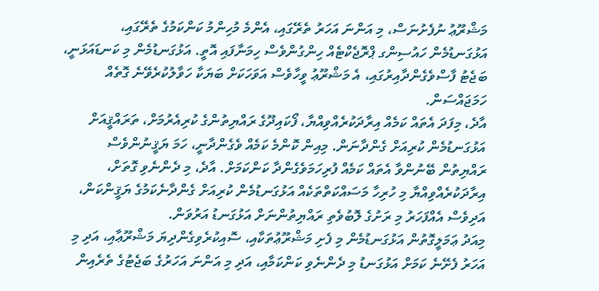މަޝްރޫޢު ނުފެށުނަސް، މި އަންނަ އަހަރު ތެރޭގައި، އެންމެ މުހިންމު ކަންކަމުގެ ތެރޭގައި، އަޅުގަނޑުމެން ހައުސިންގ ޕްރޮޖެކްޓެއް ހިންގުންވެސް ހިމަނާފައި އޮތީ. އަޅުގަނޑުމެން މި ކަނޑައަޅަނީ، ބަޖެޓު ފާސްވެގެންދާއިރުގައި، އެ މަޝްރޫޢު ވީހާވެސް އަވަހަކަށް ބަޔަކާ ހަވާލުކުރެވޭނެ ގޮތެއް ހަމަޖައްސަން.
އާދެ، މިފަދަ އެތައް ކަމެއް އިރާދަކުރެއްވިއްޔާ، ފޯކައިދޫގެ ރައްޔިތުންގެ ކުރިއެރުމަށް، ތަރައްޤީއަށް އަޅުގަނޑުމެން ކުރިއަށް ގެންދާނަން. މިއިން ކޮންމެ ކަމެއް ވެގެންދާނީ، ހަމަ ޔަޤީނުންވެސް ރައްޔިތުން ބޭނުންވާ އެތައް ކަމެއް ފުރިހަމަވެގެންދާ ކަންކަމަށް. އާދެ، މި ދެންނެވި ގޮތަށް، އިރާދަކުރެއްވިއްޔާ މި ހުރިހާ މަސައްކަތްތަކެއް އަޅުގަނޑުމެން ކުރިއަށް ގެންދާނެކަމުގެ ޔަޤީންކަން، އަދިވެސް އެއްފަހަރު މި ރަށުގެ ލޮބުވެތި ރައްޔިތުންނަށް އަޅުގަނޑު އަރުވަން.
މިއަދު ޢަމަލީގޮތުން އަޅުގަނޑުމެން މި ފެށި މަޝްރޫޢުތަކާއި، ސޮއިކުރެވިގެންދިޔަ މަޝްރޫޢާއި، އަދި މި އަހަރު ފެށޭނެ ކަމަށް އަޅުގަނޑު މި ދެންނެވި ކަންކަމާއި، އަދި މި އަންނަ އަހަރުގެ ބަޖެޓުގެ ތެރެއިން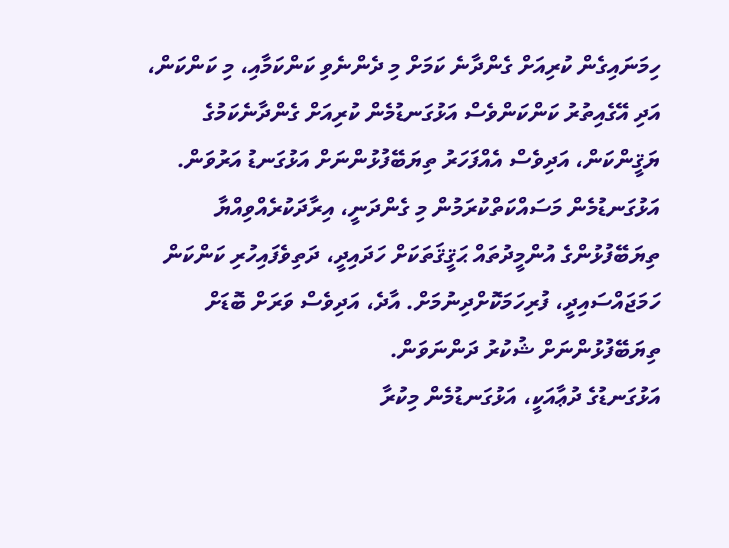ހިމަނައިގެން ކުރިއަށް ގެންދާނެ ކަމަށް މި ދެންނެވި ކަންކަމާއި، މި ކަންކަން، އަދި އޭގެއިތުރު ކަންކަންވެސް އަޅުގަނޑުމެން ކުރިއަށް ގެންދާނެކަމުގެ ޔަޤީންކަން، އަދިވެސް އެއްފަހަރު ތިޔަބޭފުޅުންނަށް އަޅުގަނޑު އަރުވަން. އަޅުގަނޑުމެން މަސައްކަތްކުރަމުން މި ގެންދަނީ، އިރާދަކުރެއްވިއްޔާ ތިޔަބޭފުޅުންގެ އުންމީދުތައް ޙަޤީޤަތަކަށް ހަދައިދީ، ދަތިވެފައިހުރި ކަންކަން ހަމަޖައްސައިދީ، ފުރިހަމަކޮށްދިނުމަށް. އާދެ، އަދިވެސް ވަރަށް ބޮޑަށް ތިޔަބޭފުޅުންނަށް ޝުކުރު ދަންނަވަން.
އަޅުގަނޑުގެ ދުޢާއަކީ، އަޅުގަނޑުމެން މިކުރާ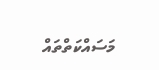މަސައްކަތްތައް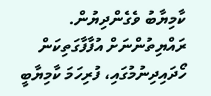ކާމިޔާބު ވެގެންދިޔުން. ރައްޔިތުންނަށް އުފާފާގަތިކަން ހޯދައިދިނުމުގައި، ފުރިހަމަ ކާމިޔާބީ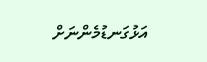އަޅުގަނޑުމެންނަށް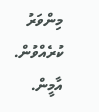މިންވަރު ކުރެއްވުން. އާމީން.